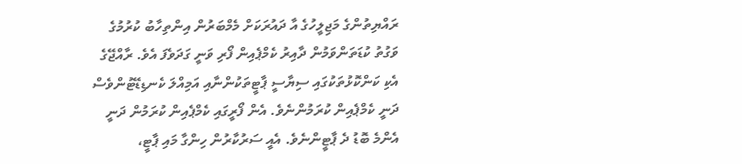ރައްޔިތުންގެ މަޖިލީހުގެ އާ ދައުރަކަށް މެމްބަރުން އިންތިހާބު ކުރުމުގެ ވަގުތު ކުޑަތަންވަމުން ދާއިރު ކެމްޕެއިން ފޯރި ވަނީ ގަދަވެފަ އެވެ. ރާއްޖޭގެ އެކި ކަންކޮޅުތަކުގައި ސިޔާސީ ޕާޓީތަކުންނާއި އަމިއްލަ ކެނޑިޑޭޓުންވެސް ދަނީ ކެމްޕެއިން ކުރަމުންނެވެ. އެން ފޯރީގައި ކެމްޕެއިން ކުރަމުން ދަނީ އެންމެ ބޮޑު ދެ ޕާޓީންނެވެ. އެއީ ސަރުކާރުން ހިންގާ މައި ޕާޓީ،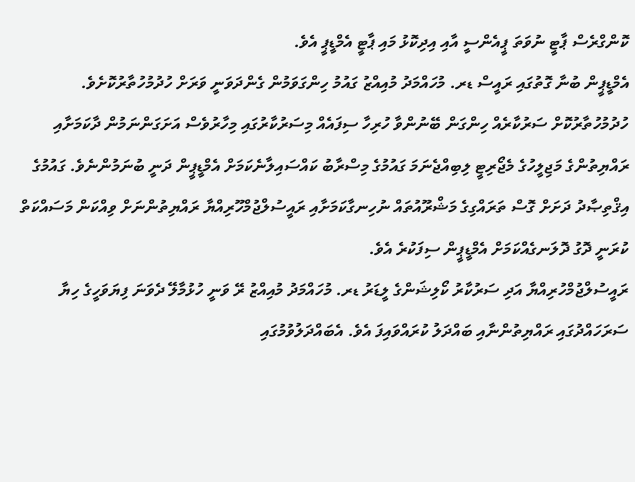ކޮންގްރެސް ޕާޓީ ނުވަތަ ޕީއެންސީ އާއި އިދިކޮޅު މައި ޕާޓީ އެމްޑީޕީ އެވެ.
އެމްޑީޕީން ބުނާ ގޮތުގައި ރައީސް ޑރ. މުހައްމަދު މުއިއްޒު ގައުމު ހިންގަވަމުން ގެންދަވަނީ ވަރަށް ހުދުމުހުތާރުކޮށެވެ. ހުދުމުހުތާރުކޮށް ސަރުކާރެއް ހިންގަން ބޭނުންވާ ހުރިހާ ސިފައެއް މިސަރުކާރުގައި މިހާރުވެސް އަށަގަންނަމުން ދާކަމަށާއި ރައްޔިތުންގެ މަޖިލީހުގެ މެޖޯރިޓީ ލިބިއްޖެނަމަ ގައުމުގެ މިސްރާބު ކައްސައިލާނެކަމަށް އެމްޑީޕީން ދަނީ ބުނަމުންނެވެ. ގައުމުގެ އިޤްތިޞާދު ދަށަށް ގޮސް ތަރައްގިގެ މަޝްރޫއުތައް ނުހިނގާކަމަށާއި ރައީސުލްޖުމްހޫރިއްޔާ ރައްޔިތުންނަށް ވިއްކަން މަސައްކަތް ކުރަނީ ދޮގު ދޮލަނގެއްކަމަށް އެމްޑީޕީން ސިފަކުރެ އެވެ.
ރައީސުލްޖުމްހުރިއްޔާ އަދި ސަރުކާރު ކޯލިޝަންގެ ލީޑަރު ޑރ. މުހައްމަދު މުއިއްޒު ރޭ ވަނީ ހުޅުމާލޭ ދެވަނަ ފިޔަވަހީގެ ހިޔާ ސަރަހައްދުގައި ރައްޔިތުންނާއި ބައްދަލު ކުރައްވައިފަ އެވެ. އެބައްދަލުވުމުގައި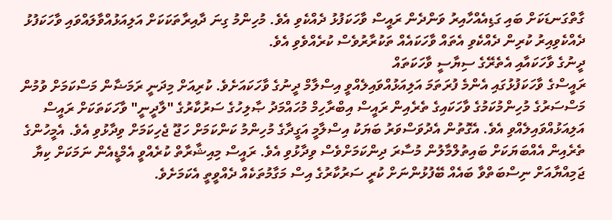ގާތްގަނޑަކަށް ބައި ގަޑިއެއްހާއިރު ވަންދެން ރައީސް ވާހަކަފުޅު ދެއްކެވި އެވެ. މުހިންމު ގިނަ ދާއިރާތަކަކަށް އަލިއަޅުއްވާލައްވައި ވާހަކަފުޅު ދެއްކެވިއިރު ކުރިން ދެއްކެވި އެތައް ވާހަކައެއް ތަކުރާރުވެސް ކުރެއްވެވި އެވެ.
ދީނުގެ ވާހަކައާއި އެތެރޭގެ ސިޔާސީ ވާހަކަތައް
ރައީސްގެ ވާހަކަފުޅުގައި އެންމެ ފުރަތަމަ އަލިއަޅުއްވައިލެއްވީ އިސްލާމް ދީނުގެ ވާހަކައަށެވެ. ކުރިއަށް މިދަނީ ރަމަޟާން މަސްކަމަށް ވުމުން މަސްސަރުގެ މުހިންމުކަމުގެ ވާހަކައިގެ ތެރެއިން ރައީސް އިބްރާހިމް މުހައްމަދު ޞާލިހުގެ ސަރުކާރުގެ "ލާދީނީ" ވާހަކަތަކަށް ރައީސް އަލިއަޅުއްވައިލެއްވި އެވެ. އެގޮތުން އެދުވަސްވަރު ބަޔަކު އިސްލާމީ އަގީދާގެ މުހިންމު ކަންކަމަށް ހަޖޫ ޖެހިކަމަށް ވިދާޅުވި އެވެ. އެމީހުންގެ ތެރެއިން އެއްބަޔަކަށް ބައިތުލްމާލުން މުސާރަ ދިންކަމަށްވެސް ވިދާޅުވި އެވެ. ރައީސް މިއިޝާރާތް ކުރެއްވީ އެމްޑީއެން ނަމަކަށް ކިޔާ ޖަމިއްޔާއަށް ނިސްބަތްވާ ބައެއް ބޭފުޅުންނަށް ކުރީ ސަރުކާރުގެ އިސް މަގާމުތަކެއް ދެއްވީތީ އެކަމަށެވެ.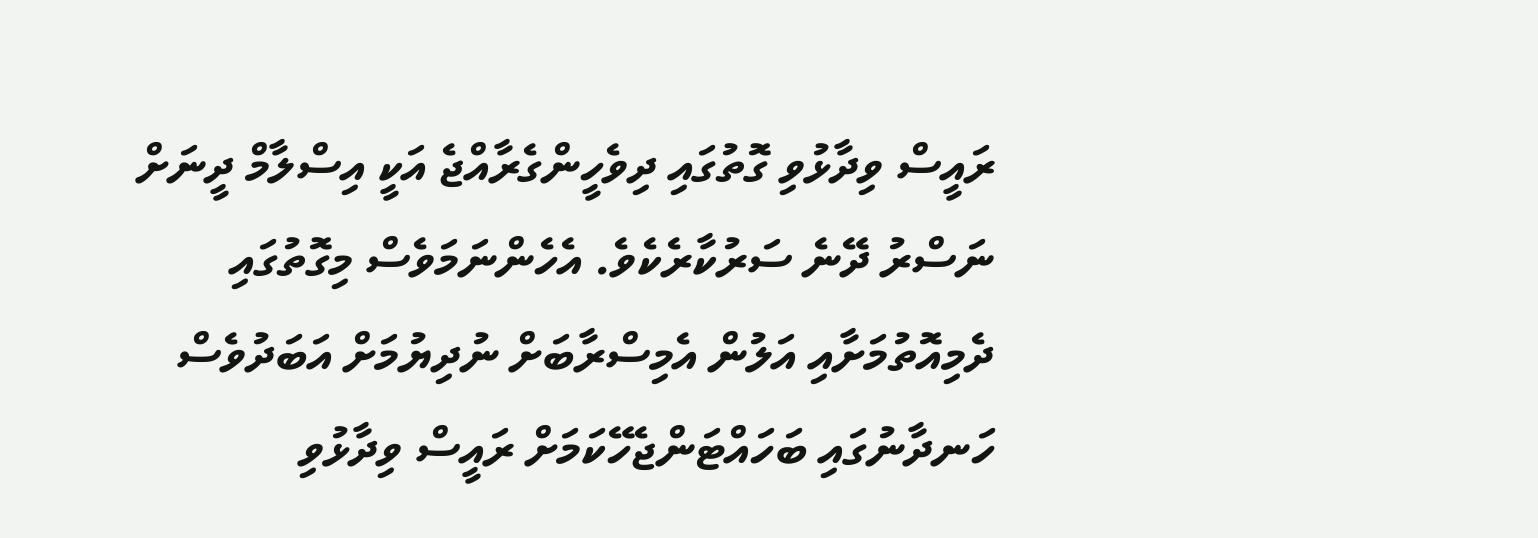ރައީސް ވިދާޅުވި ގޮތުގައި ދިވެހީންގެރާއްޖެ އަކީ އިސްލާމް ދީނަށް ނަސްރު ދޭނެ ސަރުކާރެކެވެ. އެހެންނަމަވެސް މިގޮތުގައި ދެމިއޮތުމަށާއި އަލުން އެމިސްރާބަށް ނުދިޔުމަށް އަބަދުވެސް ހަނދާނުގައި ބަހައްޓަންޖެހޭކަމަށް ރައީސް ވިދާޅުވި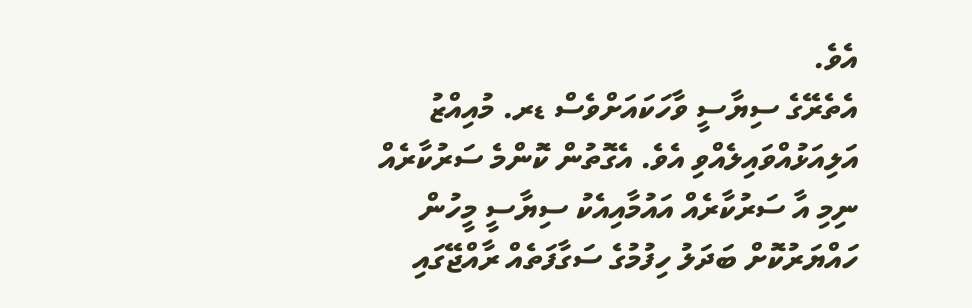އެވެ.
އެތެރޭގެ ސިޔާސީ ވާހަކައަށްވެސް ޑރ. މުއިއްޒު އަލިއަޅުއްވައިލެއްވި އެވެ. އެގޮތުން ކޮންމެ ސަރުކާރެއް ނިމި އާ ސަރުކާރެއް އައުމާއިއެކު ސިޔާސީ މީހުން ހައްޔަރުކޮށް ބަދަލު ހިފުމުގެ ސަގާފަތެއް ރާއްޖޭގައި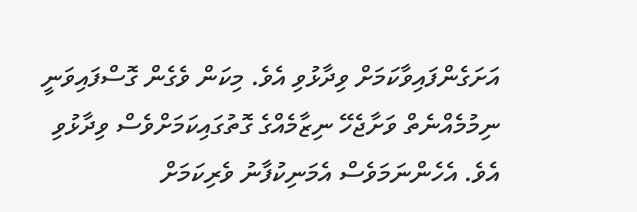އަށަގެންފައިވާކަމަށް ވިދާޅުވި އެވެ. މިކަން ވެގެން ގޮސްފައިވަނީ ނިމުމެއްނެތް ވަށާޖެހޭ ނިޒާމެއްގެ ގޮތުގައިކަމަށްވެސް ވިދާޅުވި އެވެ. އެހެންނަމަވެސް އެމަނިކުފާނު ވެރިކަމަށް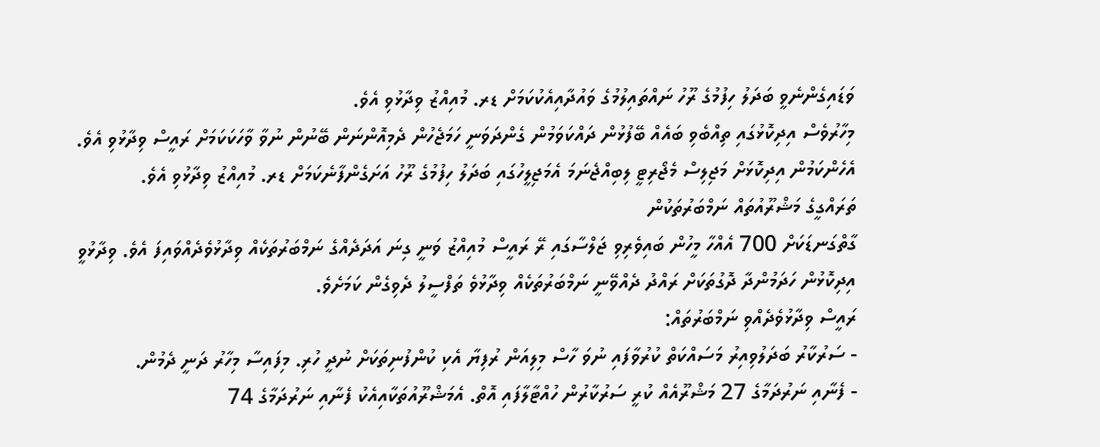ވަޑައިގެންނެވީ ބަދަލު ހިފުމުގެ ރޫހު ނައްތައިލުމުގެ ވައުދާއިއެކުކަމަށް ޑރ. މުއިއްޒު ވިދާޅުވި އެވެ.
މިހާރުވެސް އިދިކޮޅުގައި ތިއްބެވި ބައެއް ބޭފުޅުން ދައްކަވަމުން ގެންދަވަނީ ހަމަޖެހުން ދެމިއޮންނަން ބޭނުން ނުވާ ވާހަކަކަމަށް ރައީސް ވިދާޅުވި އެވެ. އެހެންކަމުން އިދިކޮޅަށް މަޖިލިސް މެޖޯރިޓީ ލިބިއްޖެނަމަ އެމަޖިލީހުގައި ބަދަލު ހިފުމުގެ ރޫހު އަށަގެންފާނެކަމަށް ޑރ. މުއިއްޒު ވިދާޅުވި އެވެ.
ތަރައްގީގެ މަޝްރޫއުތައް ނަމްބަރުތަކުން
ގާތްގަނޑަކަށް 700 އެއްހާ މީހުން ބައިވެރިވި ޖަލްސާގައި ރޭ ރައީސް މުއިއްޒު ވަނީ ގިނަ އަދަދެއްގެ ނަމްބަރުތަކެއް ވިދާޅުވެދެއްވައިފަ އެވެ. ވިދާޅުވީ އިދިކޮޅުން ހަދަމުންދާ ދޮގުތަކަށް ރައްދު ދެއްވޭނީ ނަމްބަރުތަކެއް ވިދާޅުވެ ތަފްސީލު ދެވިގެން ކަމަށެވެ.
ރައީސް ވިދާޅުވެދެއްވި ނަމްބަރުތައް:
- ސަރުކާރު ބަދަލުވިއިރު މަސައްކަތް ކުރުވާފައި ނުވަ ހާސް މިލިއަން ރުފިޔާ އެކި ކުންފުނިތަކަށް ނުދީ ހުރި. މިފައިސާ މިހާރު ދަނީ ދެމުން.
- ފެނާއި ނަރުދަމާގެ 27 މަޝްރޫއެއް ކުރީ ސަރުކާރުން ހުއްޓާލާފައި އޮތް. އެމަޝްރޫއުތަކާއިއެކު ފެނާއި ނަރުދަމާގެ 74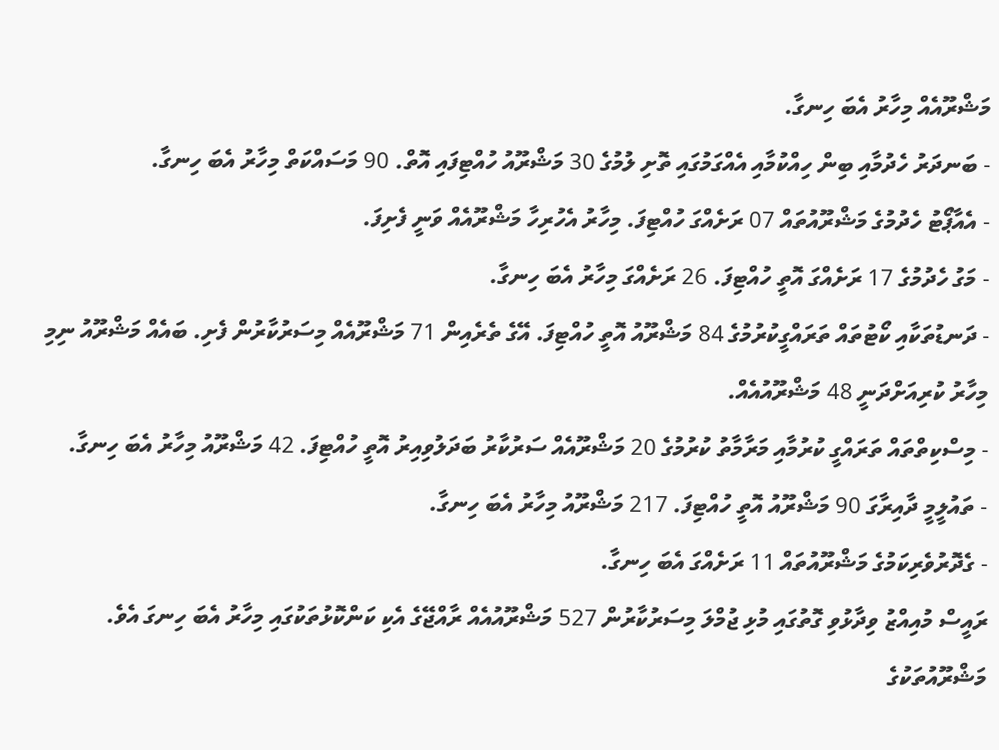މަޝްރޫއެއް މިހާރު އެބަ ހިނގާ.
- ބަނދަރު ހެދުމާއި ބިން ހިއްކުމާއި އެއްގަމުގައި ތޮށި ލުމުގެ 30 މަޝްރޫއު ހުއްޓިފައި އޮތް. 90 މަސައްކަތް މިހާރު އެބަ ހިނގާ.
- އެއާޕޯޓު ހެދުމުގެ މަޝްރޫއުތައް 07 ރަށެއްގަ ހުއްޓިފަ. މިހާރު އެހުރިހާ މަޝްރޫއެއް ވަނީ ފެށިފަ.
- މަގު ހެދުމުގެ 17 ރަށެއްގަ އޮތީ ހުއްޓިފަ. 26 ރަށެއްގަ މިހާރު އެބަ ހިނގާ.
- ދަނޑުތަކާއި ކޯޓުތައް ތަރައްގީކުރުމުގެ 84 މަޝްރޫއު އޮތީ ހުއްޓިފަ. އޭގެ ތެރެއިން 71 މަޝްރޫއެއް މިސަރުކާރުން ފެށި. ބައެއް މަޝްރޫއު ނިމި މިހާރު ކުރިއަށްދަނީ 48 މަޝްރޫއުއެއް.
- މިސްކިތްތައް ތަރައްގީ ކުރުމާއި މަރާމާތު ކުރުމުގެ 20 މަޝްރޫއެއް ސަރުކާރު ބަދަލުވިއިރު އޮތީ ހުއްޓިފަ. 42 މަޝްރޫއު މިހާރު އެބަ ހިނގާ.
- ތައުލީމީ ދާއިރާގަ 90 މަޝްރޫއު އޮތީ ހުއްޓިފަ. 217 މަޝްރޫއު މިހާރު އެބަ ހިނގާ.
- ގެދޮރުވެރިކަމުގެ މަޝްރޫއުތައް 11 ރަށެއްގަ އެބަ ހިނގާ.
ރައީސް މުއިއްޒު ވިދާޅުވި ގޮތުގައި މުޅި ޖުމްލަ މިސަރުކާރުން 527 މަޝްރޫއުއެއް ރާއްޖޭގެ އެކި ކަންކޮޅުތަކުގައި މިހާރު އެބަ ހިނގަ އެވެ. މަޝްރޫއުތަކުގެ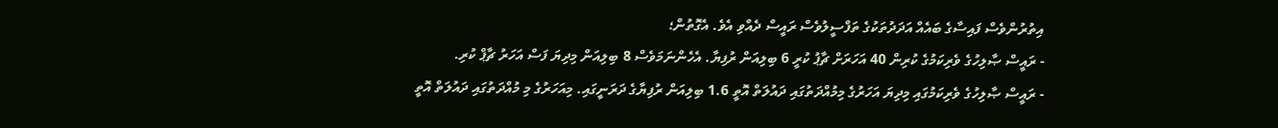އިތުރުންވެސް ފައިސާގެ ބައެއް އަދަދުތަކުގެ ތަފްސީލުވެސް ރައީސް ދެއްވި އެވެ. އެގޮތުން؛
- ރައީސް ޞާލިހުގެ ވެރިކަމުގެ ކުރިން 40 އަހަރަށް ޗާޕު ކުރީ 6 ބިލިއަން ރުފިޔާ. އެހެންނަމަވެސް 8 ބިލިއަން މިދިޔަ ފަސް އަހަރު ޗާޕް ކުރި.
- ރައީސް ޞާލިހުގެ ވެރިކަމުގައި މިދިޔަ އަހަރުގެ މިމުއްދަތުގައި ދައުލަތް އޮތީ 1.6 ބިލިއަން ރުފިޔާގެ ދަރަނީގައި. މިއަހަރުގެ މި މުއްދަތުގައި ދައުލަތް އޮތީ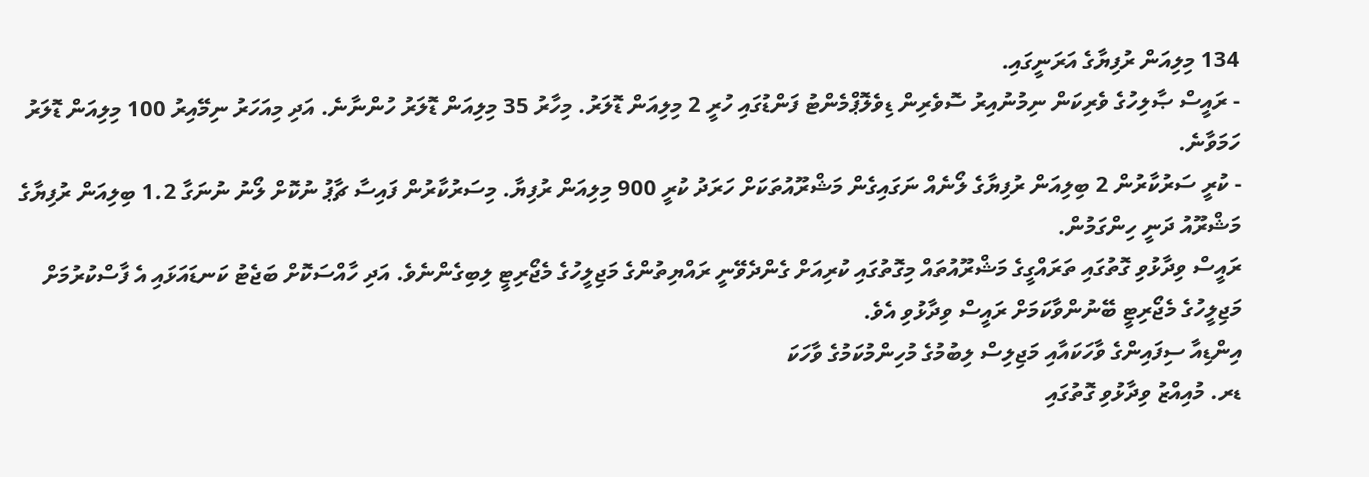134 މިލިއަން ރުފިޔާގެ އަރަނީގައި.
- ރައީސް ޞާލިހުގެ ވެރިކަން ނިމުނުއިރު ސޮވެރިން ޑިވެލޮޕްމެންޓު ފަންޑުގައި ހުރީ 2 މިލިއަން ޑޮލަރު. މިހާރު 35 މިލިއަން ޑޮލަރު ހުންނާނެ. އަދި މިއަހަރު ނިމޭއިރު 100 މިލިއަން ޑޮލަރު ހަމަވާނެ.
- ކުރީ ސަރުކާރުން 2 ބިލިއަން ރުފިޔާގެ ލޯނެއް ނަގައިގެން މަޝްރޫއުތަކަށް ހަރަދު ކުރީ 900 މިލިއަން ރުފިޔާ. މިސަރުކާރުން ފައިސާ ޗާޕު ނުކޮށް ލޯނު ނުނަގާ 1.2 ބިލިއަން ރުފިޔާގެ މަޝްރޫއު ދަނީ ހިންގަމުން.
ރައީސް ވިދާޅުވި ގޮތުގައި ތަރައްގީގެ މަޝްރޫއުތައް މިގޮތުގައި ކުރިއަށް ގެންދެވޭނީ ރައްޔިތުންގެ މަޖިލީހުގެ މެޖޯރިޓީ ލިބިގެންނެވެ. އަދި ހާއްސަކޮށް ބަޖެޓު ކަނޑައަޅައި އެ ފާސްކުރުމަށް މަޖިލީހުގެ މެޖޯރިޓީ ބޭނުންވާކަމަށް ރައީސް ވިދާޅުވި އެވެ.
އިންޑިއާ ސިފައިންގެ ވާހަކައާއި މަޖިލިސް ލިބުމުގެ މުހިންމުކަމުގެ ވާހަކަ
ޑރ. މުއިއްޒު ވިދާޅުވި ގޮތުގައި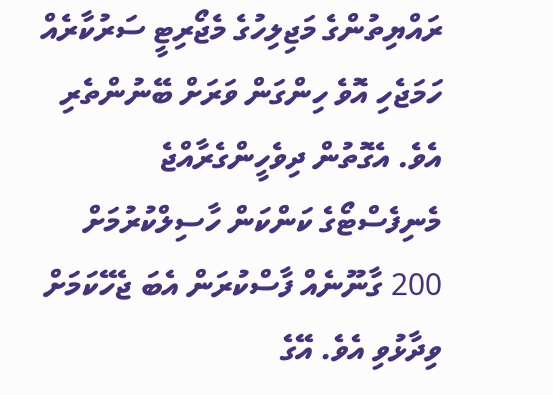ރައްޔިތުންގެ މަޖިލިހުގެ މެޖޯރިޓީ ސަރުކާރެއް ހަމަޖެހި އޮވެ ހިންގަން ވަރަށް ބޭނުންތެރި އެވެ. އެގޮތުން ދިވެހީންގެރާއްޖެ މެނިފެސްޓޯގެ ކަންކަން ހާސިލްކުރުމަށް 200 ގާނޫނެއް ފާސްކުރަން އެބަ ޖެހޭކަމަށް ވިދާޅުވި އެވެ. އޭގެ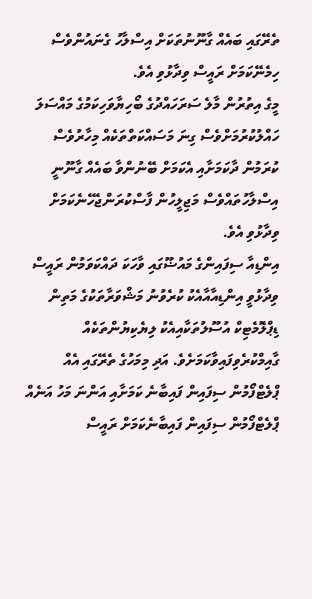ތެރޭގައި ބައެއް ގާނޫނުތަކަށް އިސްލާހު ގެނައުންވެސް ހިމެނޭކަމަށް ރައީސް ވިދާޅުވި އެވެ.
މީގެ އިތުރުން މާލެ ސަރަހައްދުގެ ބޯހިޔާވަހިކަމުގެ މައްސަލަ ހައްލުކުރުމަށްވެސް ގިނަ މަސައްކަތްތަކެއް މިހާރުވެސް ކުރަމުން ދާކަމަށާއި އެކަމަށް ބޭނުންވާ ބައެއް ގާނޫނީ އިސްލާހުތައްވެސް މަޖިލީހުން ފާސްކުރަންޖެހޭނެކަމަށް ވިދާޅުވި އެވެ.
އިންޑިއާ ސިފައިންގެ މައުޟޫގައި ވާހަކަ ދައްކަވަމުން ރައީސް ވިދާޅުވީ އިންޑިއާއާއެކު ކުރެވުނު މަޝްވަރާތަކުގެ މަތިން ޑިޕްލޮމެޓިކް އުސޫލުތަކާއިއެކު ލިޔެކިޔުންތަކެއް ގާއިމްކުރެވިފައިވާކަމަށެވެ. އަދި މިމަހުގެ ތެރޭގައި އެއް ޕްލެޓްފޯމުން ސިފައިން ފައިބާނެ ކަމަށާއި އަންނަ މަހު އަނެއް ޕްލެޓްފޯމުން ސިފައިން ފައިބާނެކަމަށް ރައީސް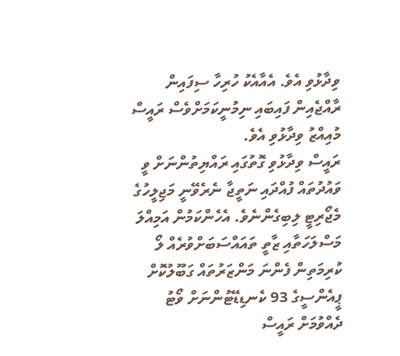ވިދާޅުވި އެވެ. އެއާއެކު ހުރިހާ ސިފައިން ރާއްޖެއިން ފައިބައި ނިމުނީކަމަށްވެސް ރައީސް މުއިއްޒު ވިދާޅުވި އެވެ.
ރައީސް ވިދާޅުވި ގޮތުގައި ރައްޔިތުންނަށް ވީ ވައުދުތައް ފުއްދައި ނަތީޖާ ނެރެވޭނީ މަޖިލީހުގެ މެޖޯރިޓީ ލިބިގެންނެވެ. އެހެންކަމުން އަމިއްލަ މަސްލަހަތާއި ޒާތީ ތައައްސަބަށްވުރެއް ލޯ ކުރިމަތިން ފެންނަ މަންޒަރުތައް ގަބޫލުކޮށް ޕީއެންސީގެ 93 ކެނޑިޑޭޓުންނަށް ވޯޓު ދެއްވުމަށް ރައީސް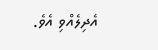އެދިލެއްވި އެވެ.